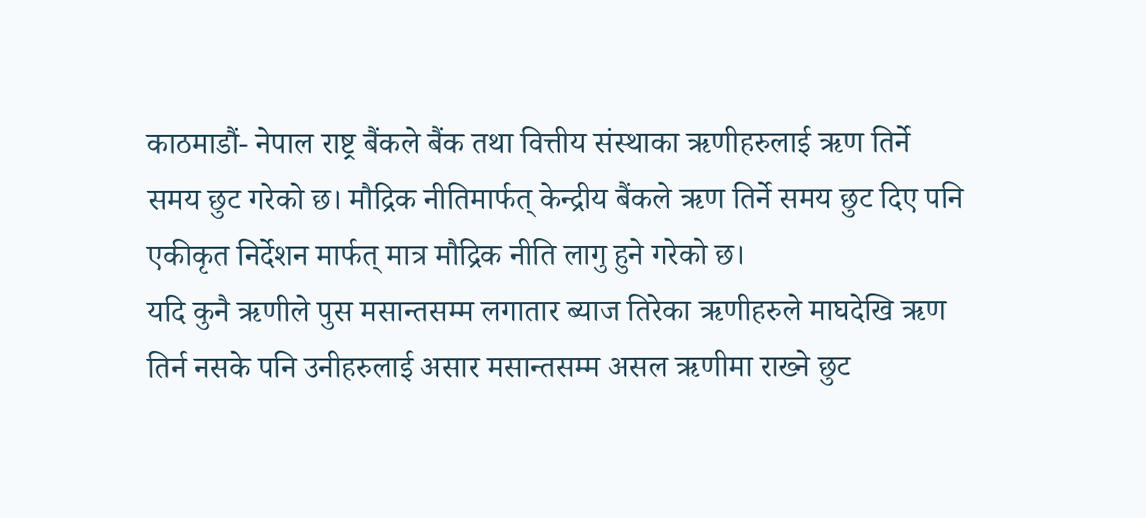काठमाडौं- नेपाल राष्ट्र बैंकले बैंक तथा वित्तीय संस्थाका ऋणीहरुलाई ऋण तिर्ने समय छुट गरेको छ। मौद्रिक नीतिमार्फत् केन्द्रीय बैंकले ऋण तिर्ने समय छुट दिए पनि एकीकृत निर्देशन मार्फत् मात्र मौद्रिक नीति लागु हुने गरेको छ।
यदि कुनै ऋणीले पुस मसान्तसम्म लगातार ब्याज तिरेका ऋणीहरुले माघदेखि ऋण तिर्न नसके पनि उनीहरुलाई असार मसान्तसम्म असल ऋणीमा राख्ने छुट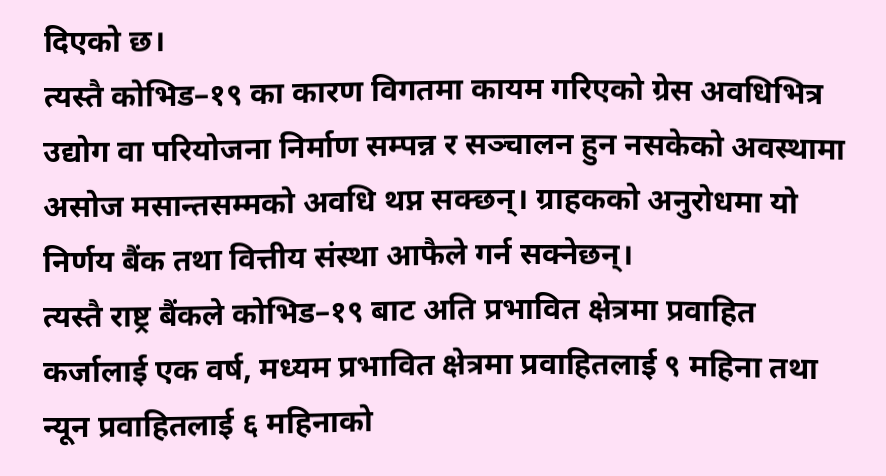दिएको छ।
त्यस्तै कोभिड–१९ का कारण विगतमा कायम गरिएको ग्रेस अवधिभित्र उद्योग वा परियोजना निर्माण सम्पन्न र सञ्चालन हुन नसकेको अवस्थामा असोज मसान्तसम्मको अवधि थप्न सक्छन्। ग्राहकको अनुरोधमा यो निर्णय बैंक तथा वित्तीय संस्था आफैले गर्न सक्नेछन्।
त्यस्तै राष्ट्र बैंकले कोभिड–१९ बाट अति प्रभावित क्षेत्रमा प्रवाहित कर्जालाई एक वर्ष, मध्यम प्रभावित क्षेत्रमा प्रवाहितलाई ९ महिना तथा न्यून प्रवाहितलाई ६ महिनाको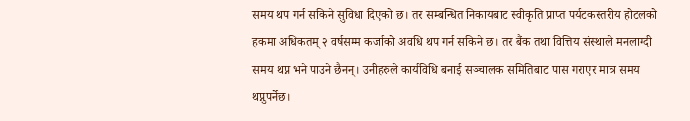समय थप गर्न सकिने सुविधा दिएको छ। तर सम्बन्धित निकायबाट स्वीकृति प्राप्त पर्यटकस्तरीय होटलको हकमा अधिकतम् २ वर्षसम्म कर्जाको अवधि थप गर्न सकिने छ। तर बैंक तथा वित्तिय संस्थाले मनलाग्दी समय थप्न भने पाउने छैनन्। उनीहरुले कार्यविधि बनाई सञ्चालक समितिबाट पास गराएर मात्र समय थप्नुपर्नेछ।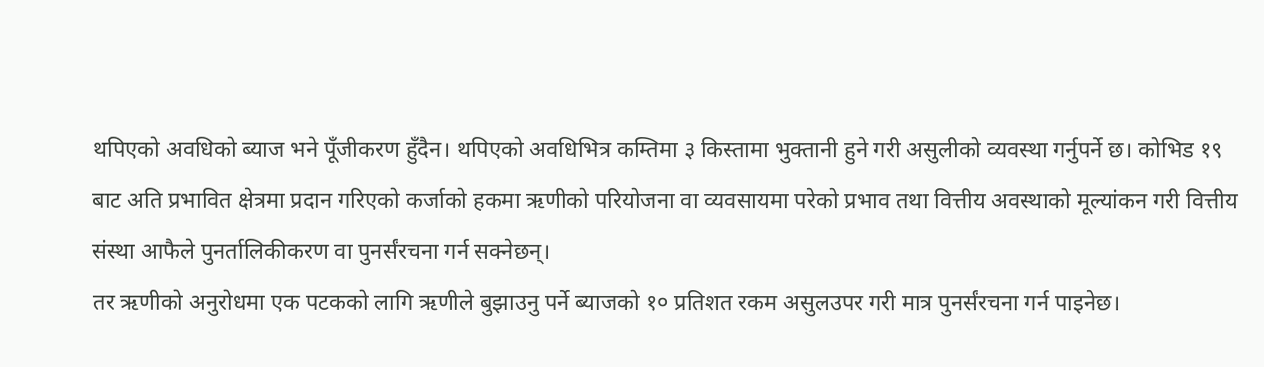थपिएको अवधिको ब्याज भने पूँजीकरण हुँदैन। थपिएको अवधिभित्र कम्तिमा ३ किस्तामा भुक्तानी हुने गरी असुलीको व्यवस्था गर्नुपर्ने छ। कोभिड १९ बाट अति प्रभावित क्षेत्रमा प्रदान गरिएको कर्जाको हकमा ऋणीको परियोजना वा व्यवसायमा परेको प्रभाव तथा वित्तीय अवस्थाको मूल्यांकन गरी वित्तीय संस्था आफैले पुनर्तालिकीकरण वा पुनर्संरचना गर्न सक्नेछन्।
तर ऋणीको अनुरोधमा एक पटकको लागि ऋणीले बुझाउनु पर्ने ब्याजको १० प्रतिशत रकम असुलउपर गरी मात्र पुनर्संरचना गर्न पाइनेछ।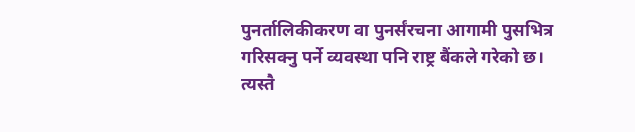पुनर्तालिकीकरण वा पुनर्संरचना आगामी पुसभित्र गरिसक्नु पर्ने व्यवस्था पनि राष्ट्र बैंकले गरेको छ।
त्यस्तै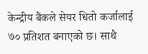केन्द्रीय बैंकले सेयर धितो कर्जालाई ७० प्रतिशत बनाएको छ। साथै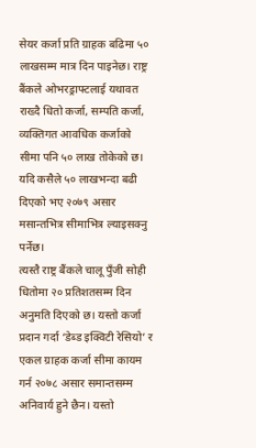सेयर कर्जा प्रति ग्राहक बढिमा ५० लाखसम्म मात्र दिन पाइनेछ। राष्ट्र बैंकले ओभरड्राफ्टलाई यथावत राख्दै धितो कर्जा, सम्पति कर्जा, व्यक्तिगत आवधिक कर्जाको सीमा पनि ५० लाख तोकेको छ। यदि कसैले ५० लाखभन्दा बढी दिएको भए २०७९ असार मसान्तभित्र सीमाभित्र ल्याइसक्नु पर्नेछ।
त्यस्तै राष्ट्र बैंकले चालू पुँजी सोही धितोमा २० प्रतिशतसम्म दिन अनुमति दिएको छ। यस्तो कर्जा प्रदान गर्दा ‘डेब्ड इक्विटी रेसियो’ र एकल ग्राहक कर्जा सीमा कायम गर्न २०७८ असार समान्तसम्म अनिवार्य हुने छैन। यस्तो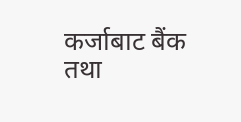कर्जाबाट बैंक तथा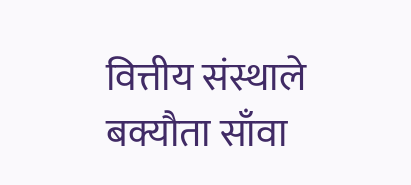वित्तीय संस्थाले बक्यौता साँवा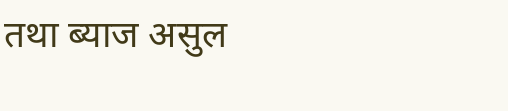तथा ब्याज असुल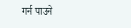गर्न पाउने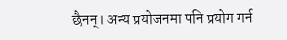छैनन्। अन्य प्रयोजनमा पनि प्रयोग गर्न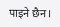पाइने छैन।